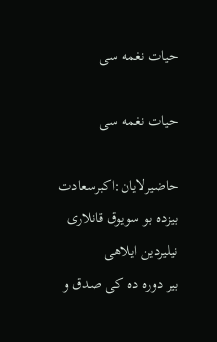حیات نغمه سی

حیات نغمه سی

حاضیرلایان:اکبرسعادت
بیزده بو سویوق قانلاری نیلیردین ایلاهی
بیر دوره ده کی صدق و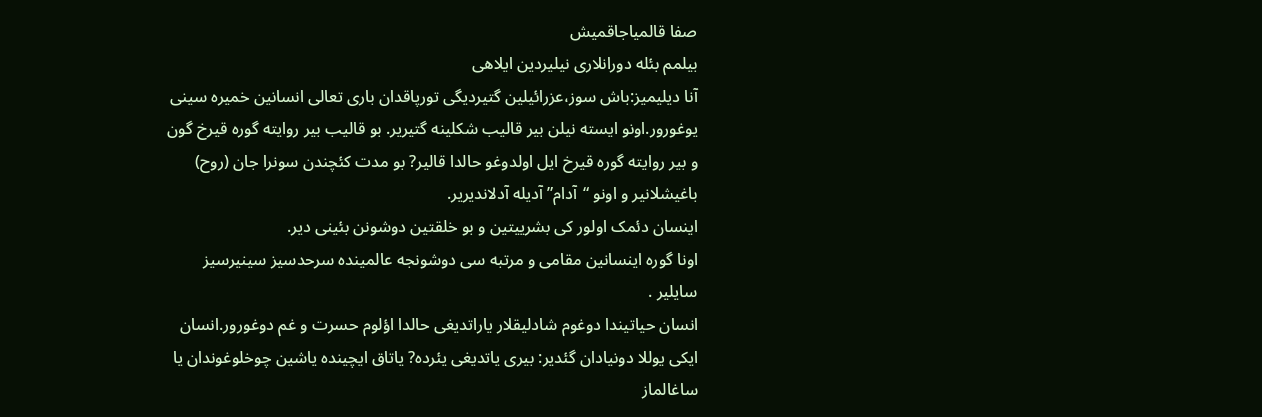صفا قالمیاجاقمیش
بیلمم بئله دورانلاری نیلیردین ایلاهی
آنا دیلیمیز:باش سوز،عزرائیلین گتیردیگى تورپاقدان بارى تعالى انسانین خمیره سینى یوغورور.اونو ایسته نیلن بیر قالیب شکلینه گتیریر. بو قالیب بیر روایته گوره قیرخ گون و بیر روایته گوره قیرخ ایل اولدوغو حالدا قالیر? بو مدت کئچندن سونرا جان (روح) باغیشلانیر و اونو “آدام” آدیله آدلاندیریر.
اینسان دئمک اولور کی بشرییتین و بو خلقتین دوشونن بئینی دیر.
اونا گوره اینسانین مقامی و مرتبه سی دوشونجه عالمینده سرحدسیز سینیرسیز سایلیر .
انسان حیاتیندا دوغوم شادلیقلار یاراتدیغى حالدا اؤلوم حسرت و غم دوغورور.انسان ایکى یوللا دونیادان گئدیر: بیرى یاتدیغى یئرده? یاتاق ایچینده یاشین چوخلوغوندان یا ساغالماز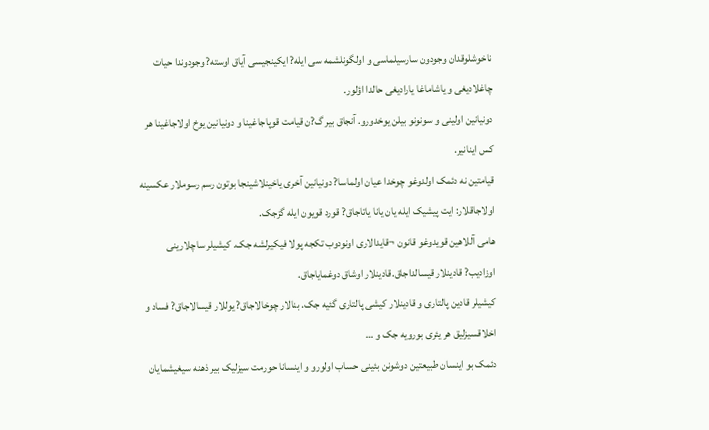ناخوشلوقدان وجودون سارسیلماسى و اولگونلشمه سى ایله? ایکینجیسى آیاق اوسته? وجودوندا حیات چاغلادیغى و یاشاماغا یارادیغى حالدا اؤلور.
دونیانین اولینى و سونونو بیلن یوخدورو. آنجاق بیر گ?ن قیامت قوپاجاغینا و دونیانین یوخ اولاجاغینا هر کس اینانیر.
قیامتین نه دئمک اولدوغو چوخدا عیان اولماسا? دونیانین آخرى یاخینلاشینجا بوتون رسم رسوملار عکسینه اولاجاقلار: ایت پیشیک ایله یان یانا یاتاجاق? قورد قویون ایله گزجک.
هامى آللاهین قویدوغو قانون ¬قایدالارى اونودوب تکجه پولا فیکیرلشه جک. کیشیلر ساچلارینى اوزادیب? قادینلار قیسالداجاق.قادینلار اوشاق دوغمایاجاق.
کیشیلر قادین پالتارى و قادینلار کیشى پالتارى گئیه جک. بنالار چوخالاجاق? یوللار قیسالاجاق? فساد و اخلاقسیزلیق هر یئرى بورویه جک و …
دئمک بو اینسان طبیعتین دوشونن بئینی حساب اولورو و اینسانا حورمت سیزلیک بیر ذهنه سیغیشمایان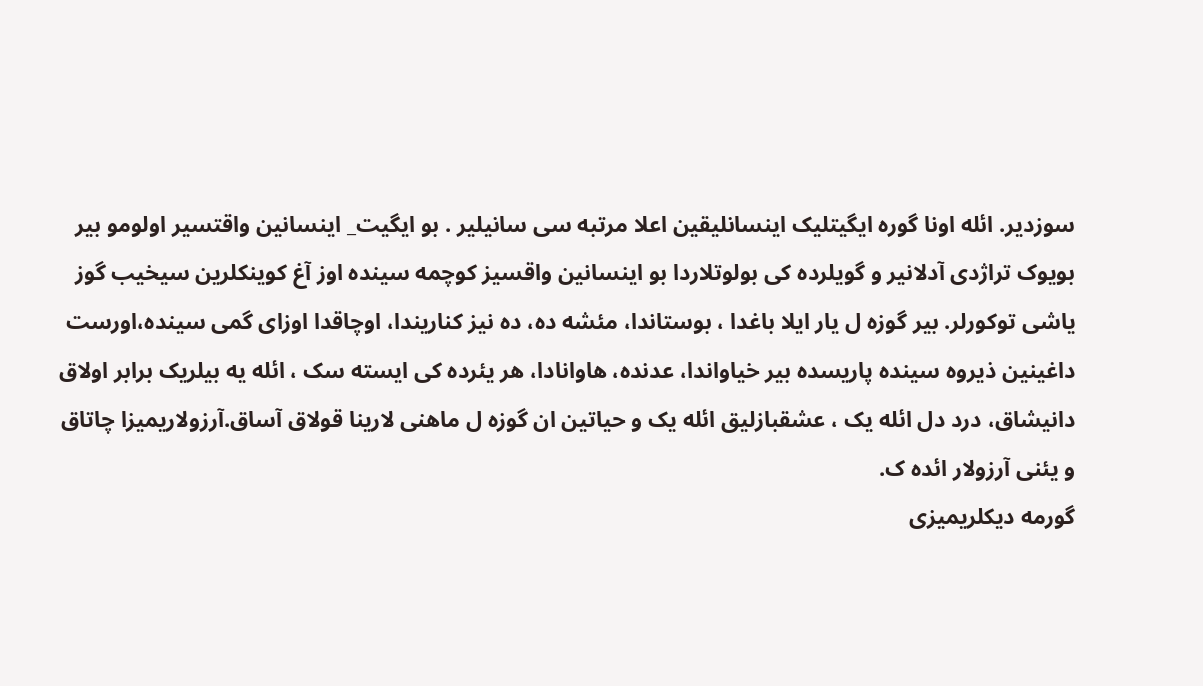سوزدیر. ائله اونا گوره ایگیتلیک اینسانلیقین اعلا مرتبه سی سانیلیر . بو ایگیت_ اینسانین واقتسیر اولومو بیر بویوک تراژدی آدلانیر و گویلرده کی بولوتلاردا بو اینسانین واقسیز کوچمه سینده اوز آغ کوینکلرین سیخیب گوز یاشی توکورلر. بیر گوزه ل یار ایلا باغدا ، بوستاندا، مئشه ده، ده نیز کناریندا، اوچاقدا اوزای گمی سینده،اورست داغینین ذیروه سینده پاریسده بیر خیاواندا، عدنده، هاوانادا، هر یئرده کی ایسته سک ، ائله یه بیلریک برابر اولاق دانیشاق، درد دل ائله یک ، عشقبازلیق ائله یک و حیاتین ان گوزه ل ماهنی لارینا قولاق آساق.آرزولاریمیزا چاتاق و یئنی آرزولار ائده ک.
گورمه دیکلریمیزی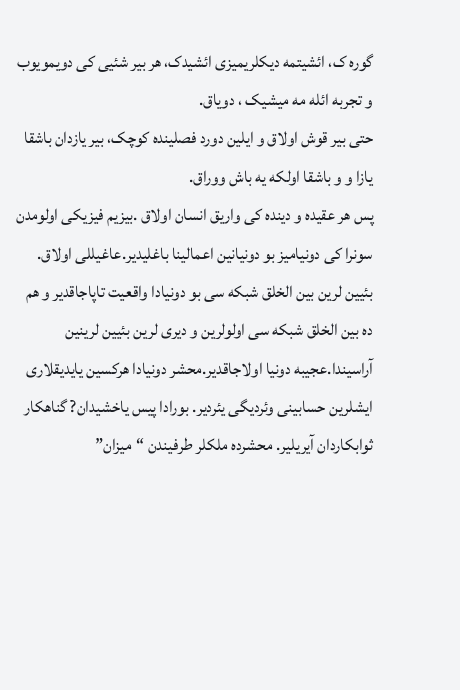گوره ک، ائشیتمه دیکلریمیزی ائشیدک، هر بیر شئیی کی دویمویوب و تجربه ائله مه میشیک ، دویاق.
حتی بیر قوش اولاق و ایلین دورد فصلینده کوچک، بیر یازدان باشقا یازا و و باشقا اولکه یه باش ووراق.
پس هر عقیده و دینده کی واریق انسان اولاق .بیزیم فیزیکی اولومدن سونرا کی دونیامیز بو دونیانین اعمالینا باغلیدیر.عاغیللی اولاق. بئیین لرین بین الخلق شبکه سی بو دونیادا واقعیت تاپاجاقدیر و هم ده بین الخلق شبکه سی اولولرین و دیری لرین بئیین لرینین آراسیندا.عجیبه دونیا اولاجاقدیر.محشر دونیادا هرکسین یایدیقلارى ایشلرین حسابینى وئردیگى یئردیر. بورادا پیس یاخشیدان? گناهکار ثوابکاردان آیریلیر. محشرده ملکلر طرفیندن “میزان”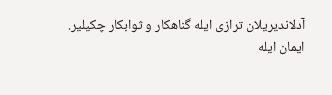آدلاندیریلان ترازى ایله گناهکار و ثوابکار چکیلیر.
ایمان ایله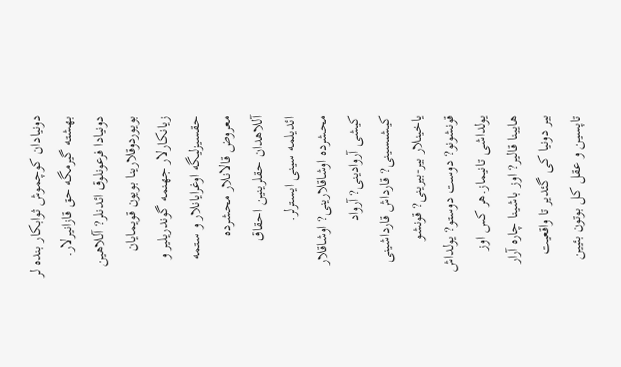دونیادان کوچموش ثوابکار بنده لر بهشته گیرمگه حق قازانیرلار. دونیادا فرعونلوق ائدنلر? آللاهین بویوردوقلارینا بویون قویمایان زیانکارلار جهنمه گوندریلیر و حقسیزلیگه اوغرایانلار و ستمه معروض قالانلار محشرده آللاهدان حقلرینین احقاق ائدیلمه سینى ایسترلر.
محشرده اوشاقلارینى? اوشاقلار کیشى آروادینى? آرواد کیشىسینى? قارداش قارداشینى یاخینلار بیر-بیرینى? قونشو قونشونو? دوست دوستو? یولداش یولداشى تانیماز.هر کس اوز هایینا قالیر? اوز باشینا چاره آرار
بیر دونیا کی گئدیر تا واقعیت تاپسین و عقل کل بوتون بئیین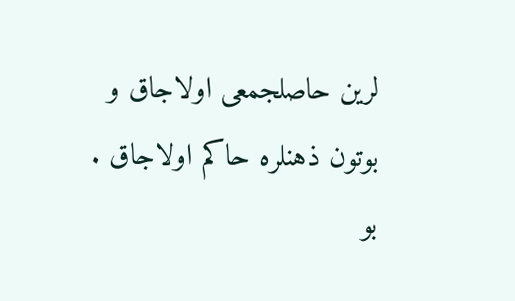لرین حاصلجمعی اولاجاق و بوتون ذهنلره حاکم اولاجاق . بو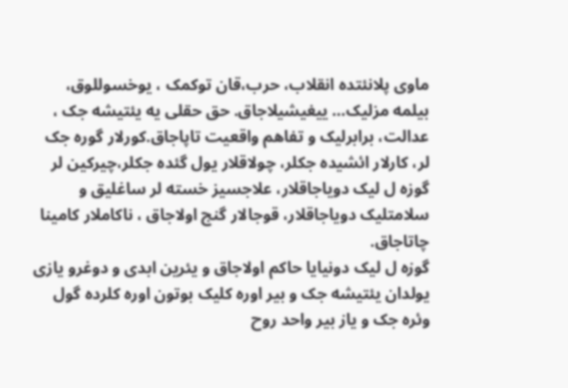ماوی پلانئتده انقلاب، حرب،قان توکمک ، یوخسوللوق، بیلمه مزلیک… ییغیشیلاجاق. حق حقلی یه یئتیشه جک ، عدالت، برابرلیک و تفاهم واقعیت تاپاجاق.کورلار گوره جک لر، کارلار ائشیده جکلر، چولاقلار یول گئده جکلر،چیرکین لر گوزه ل لیک دویاجاقلار، علاجسیز خسته لر ساغلیق و سلامتلیک دویاجاقلار، قوجالار گنج اولاجاق ، ناکاملار کامینا چاتاجاق.
گوزه ل لیک دونیایا حاکم اولاجاق و یئرین ابدی و دوغرو یازی یولدان یئتیشه جک و بیر اوره کلیک بوتون اوره کلرده گول وئره جک و یاز بیر واحد روح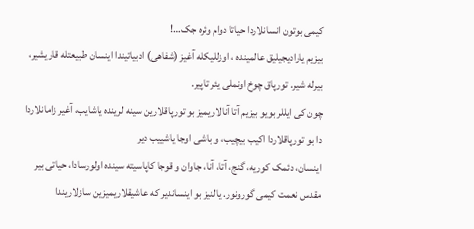کیمی بوتون انسانلاردا حیاتا دوام وئره جک…!
بیزیم یارادیجیلیق عالمینده ، اوزللیکله آغیز (شفاهی) ادبیاتیندا اینسان طبیعتله قاریشیر، بیرله شیر. تورپاق چوخ اونملی یئر تاپیر.
چون کی ایللر بویو بیزیم آتا آنالاریمیز بو تورپاقلارین سینه لرینده یاشایب، آغیر زامانلاردا دا بو تورپاقلاردا اکیب بیچیب، و باشی اوجا یاشییب دیر
اینسان، دئمک کوریه، گنج، آتا، آنا، جاوان و قوجا کاپاسیته سینده اولورسادا، حیاتی بیر مقدس نعمت کیمی گورونور. یالنیز بو اینساندیر که عاشیقلاریمیزین سازلاریندا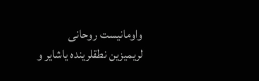واومانیست روحانی لریمیزین نطقلرینده یاشایر و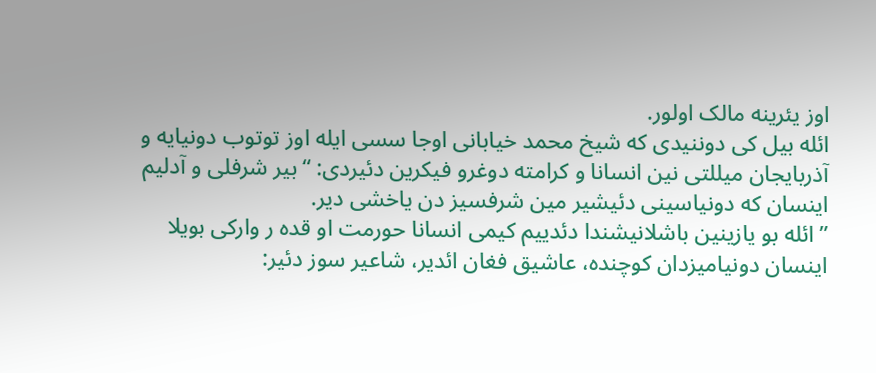اوز یئرینه مالک اولور.
ائله بیل کی دوننیدی که شیخ محمد خیابانی اوجا سسی ایله اوز توتوب دونیایه و آذربایجان میللتی نین انسانا و کرامته دوغرو فیکرین دئیردی: “بیر شرفلی و آدلیم اینسان که دونیاسینی دئیشیر مین شرفسیز دن یاخشی دیر.
” ائله بو یازینین باشلانیشندا دئدییم کیمی انسانا حورمت او قده ر وارکی بویلا اینسان دونیامیزدان کوچنده، عاشیق فغان ائدیر، شاعیر سوز دئیر: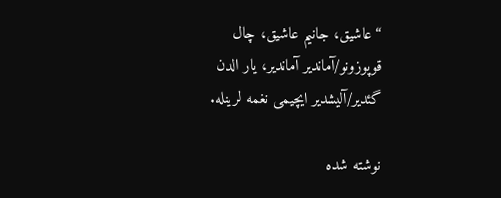“عاشیق، جانیم عاشیق، چال قوپوزونو/آماندیر آماندیر، یار الدن گئدیر/آلیشدیر ایچیمی نغمه لرینله.

نوشته شده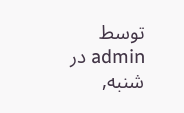توسط admin در شنبه,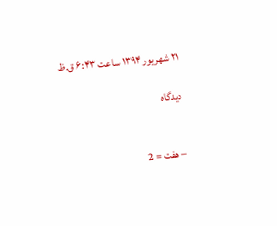۲۱ شهریور ۱۳۹۴ ساعت ۶:۴۳ ق.ظ

دیدگاه


− هفت = 2